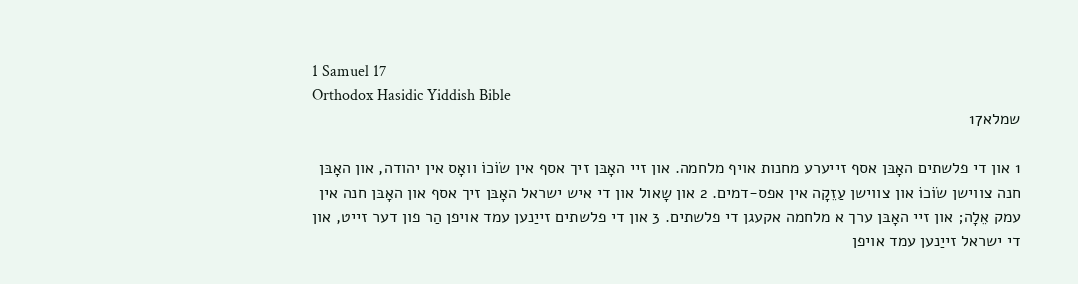1 Samuel 17
Orthodox Hasidic Yiddish Bible
שמלא17

1 און די פלשתים האָבּן אסף זייערע מחנות אויף מלחמה. און זיי האָבּן זיך אסף אין שׂוֹכוֹ וואָס אין יהודה, און האָבּן חנה צווישן שׂוֹכוֹ און צווישן עַזֵקָה אין אפס-דמים. 2 און שָאול און די איש ישראל האָבּן זיך אסף און האָבּן חנה אין עמק אֵלָה; און זיי האָבּן ערך א מלחמה אקעגן די פלשתים. 3 און די פלשתים זייַנען עמד אויפן הַר פון דער זייט, און די ישראל זייַנען עמד אויפן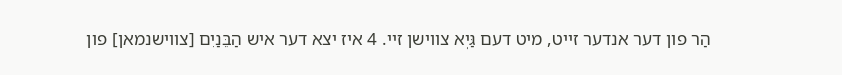הַר פון דער אנדער זייט, מיט דעם גַּיְא צווישן זיי. 4 איז יצא דער איש הַבֵּנַיִם [צווישנמאן] פון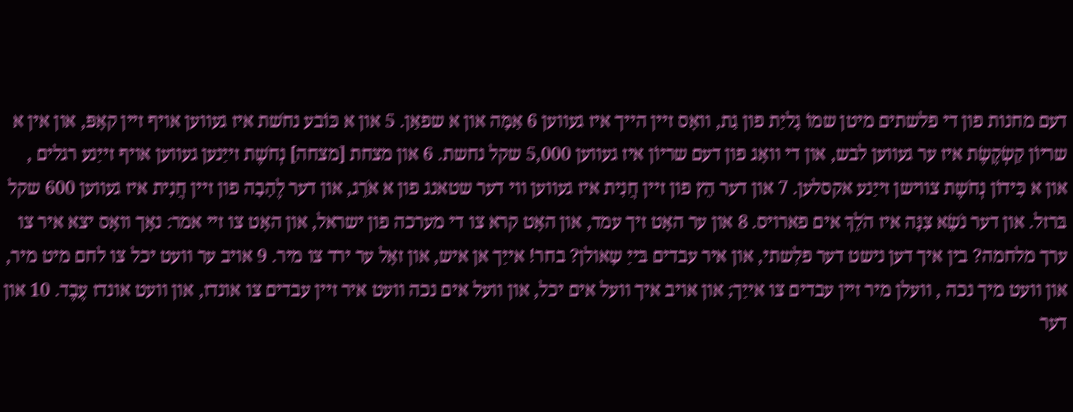דעם מחנות פון די פלשתים מיטן שמוֹ גָליַת פון גַת, וואָס זיין הייך איז געווען 6 אַמָּה און א שפאַן. 5 און א כּוֹבע נחֹשת איז געווען אויף זיין קאָפּ, און אין א שריוֹן קַשְׂקֶשֶׂת איז ער געווען לבש, און די וואָג פון דעם שריוֹן איז געווען 5,000 שקל נחשת. 6 און מצחת [מצחה] נְחֹשֶת זייַנען געווען אויף זייַנע רגלים , און א כִּידוֹן נְחֹשֶת צווישן זייַנע אקסלען. 7 און דער הֵץ פון זיין חֲנִית איז געווען ווי דער שטאנג פון א אֹרֵג, און דער לֶהָבָה פון זיין חֲנִית איז געווען 600 שקל בּרזל. און דער נֹשֵׂא צִנָּה איז הֹלֵךְ אים פארויס. 8 און ער האָט זיך עמד, און האָט קרא צו די מערכה פון ישראל, און האָט צו זיי אמר: נאָך וואָס יצא איר צו ערך מלחמה? בין איך דען נישט דער פלִשתי, און איר עבדים בּייַ שָאולן? בחר! אייַך אן איש, און זאָל ער ירד צו מיר. 9 אויב ער וועט יכל צו לחם מיט מיר, און וועט מיך נכה , וועלן מיר זיין עבדים צו אייַך; און אויב איך וועל אים יכל, און וועל אים נכה וועט איר זיין עבדים צו אונדז, און וועט אונדז עֶבֶד. 10 און דער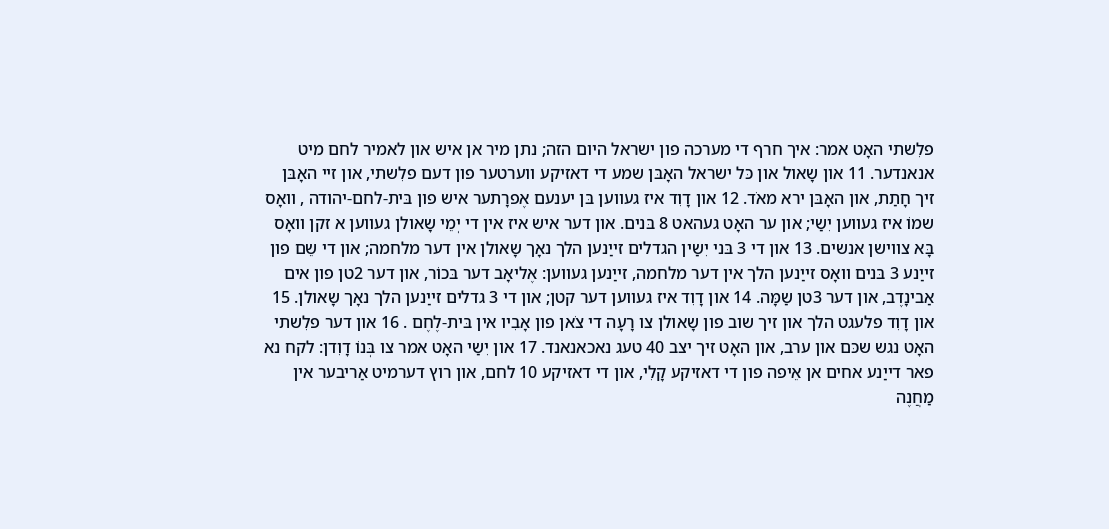פלִשתי האָט אמר: איך חרף די מערכה פון ישראל היום הזה; נתן מיר אן איש און לאמיר לחם מיט אנאנדער. 11 און שָאול און כּל ישראל האָבּן שמע די דאזיקע ווערטער פון דעם פלִשתי, און זיי האָבּן זיך חָתַת, און האָבּן ירא מאֹד. 12 און דָוִד איז געווען בּן יענעם אֶפרָתער איש פון בּית-לחם-יהודה , וואָס שמוֹ איז געווען יִשַי; און ער האָט געהאט 8 בּנים. און דער איש איז אין די יְמֵי שָאולן געווען א זקן וואָס בָּא צווישן אנשים. 13 און די 3 בּני יִשַין הגדלים זייַנען הלך נאָך שָאולן אין דער מלחמה; און די שֵם פון זייַנע 3 בּנים וואָס זייַנען הלך אין דער מלחמה, זייַנען געווען: אֶליאָב דער בּכוֹר, און דער 2טן פון אים אַבינָדֶב, און דער 3טן שַמָּה. 14 און דָוִד איז געווען דער קטן; און די 3 גדלים זייַנען הלך נאָך שָאולן. 15 און דָוִד פלעגט הלך און זיך שוב פון שָאולן צו רָעָה די צֹאן פון אָבִיו אין בּית-לֶחֶם . 16 און דער פלִשתי האָט נגש שכּם און ערב, און האָט זיך יצב 40 טעג נאכאנאנד. 17 און יִשַי האָט אמר צו בְּנוֹ דָוִדן: לקח נא פאר דייַנע אחים אן אֵיפה פון די דאזיקע קָלִי, און די דאזיקע 10 לחם, און רוץ דערמיט אַריבער אין מַחֲנֶה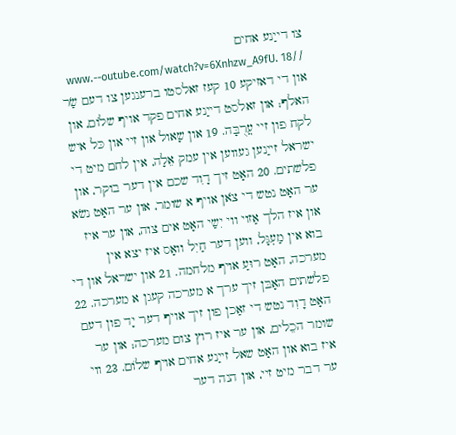צו דייַנע אחים //www.--outube.com/watch?v=6Xnhzw_A9fU. 18 און די דאזיקע 10 קעז זאלסטו ברענגען צו דעם שַׂר האלף; און זאלסט דייַנע אחים פקד אויף שלוֹם, און לקח פון זיי עֲרֻבָּה. 19 און שָאול און זיי און כּל איש ישראל זייַנען געווען אין עמק אֵלָה, אין לחם מיט די פלשתים. 20 האָט זיך דָוִד שכם אין דער בוקר, און ער האָט נטש די צֹאן אויף א שומר, און ער האָט נשׂא און איז הלך אַזוי ווי יִשַי האָט אים צוה, און ער איז בוא אין מַעְגָּל, ווען דער חַיִל וואָס איז יצא אין מערכה, האָט רוּעַ אויף מלחמה. 21 און ישראל און די פלשתים האָבּן זיך ערך א מערכה קעגן א מערכה. 22 האָט דָוִד נטש די זאַכן פון זיך אויף דער יָד פון דעם שומר הכֵלים, און ער איז רוץ צום מערכה; און ער איז בוא און האָט שאל זייַנע אחים אויף שלוֹם. 23 ווי ער דבר מיט זיי, און הנה דער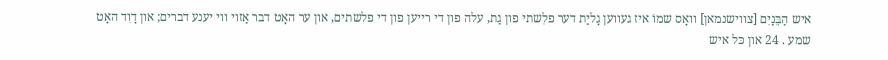איש הַבֵּנַיִם [צווישנמאן] וואָס שמוֹ איז געווען גָליַת דער פלִשתי פון גַת, עלה פון די רייען פון די פלשתים, און ער האָט דבר אַזוי ווי יענע דברים; און דָוִד האָט שמע . 24 און כּל איש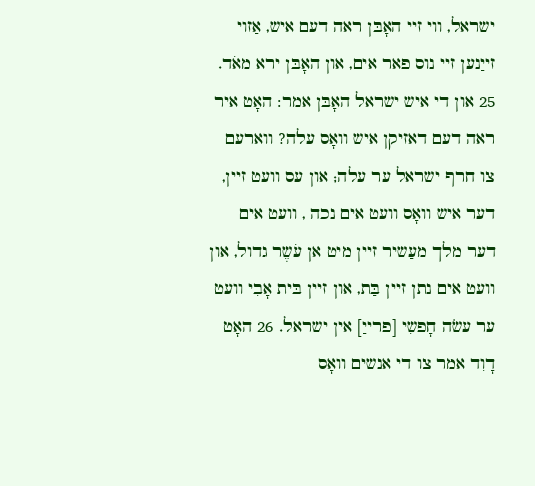ישראל, ווי זיי האָבּן ראה דעם איש, אַזוי זייַנען זיי נוס פאר אים, און האָבּן ירא מאֹד. 25 און די איש ישראל האָבּן אמר: האָט איר ראה דעם דאזיקן איש וואָס עלה? ווארעם צו חרף ישראל ער עלה; און עס וועט זיין, דער איש וואָס וועט אים נכה , וועט אים דער מלך מעַשיר זיין מיט אן עֹשֶר גדול, און וועט אים נתן זיין בַּת, און זיין בּית אָבִי וועט ער עשׂה חָפשִי [פרייַ] אין ישראל. 26 האָט דָוִד אמר צו די אנשים וואָס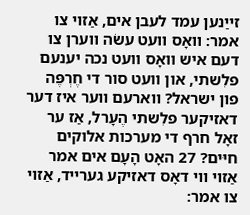זייַנען עמד לעבן אים, אַזוי צו אמר: וואָס וועט עשׂה ווערן צו דעם איש וואָס וועט נכה יענעם פלִשתי, און וועט סור די חֶרְפֶּה פון ישראל? ווארעם ווער איז דער דאזיקער פלִשתי הֶעָרל, אַז ער זאָל חרף די מערכות אלוקים חיּים? 27 האָט הָעָם אים אמר אַזוי ווי דאָס דאזיקע גערייד, אַזוי צו אמר: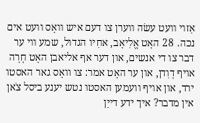אַזוי וועט עשׂה ווערן צו דעם איש וואָס וועט אים נכה. 28 האָט אֱלִיאָב, אחִיו הגדול, שמע ווי ער דבר צו די אנשים, און דער אף אליאבן האָט חָרָה אויף דָוִדן, און ער האָט אמר: צו וואָס גאר האסטו ירד, און אויף וועמען האסטו נטש יענע ביסל צֹאן אין מדבר? איך ידע דייַן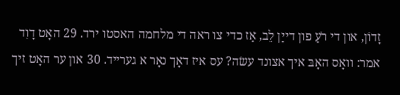זָדוֹן, און די רֹעַ פון דייַן לֵב, אַז כדי צו ראה די מלחמה האסטו ירד. 29 האָט דָוִד אמר: וואָס האָבּ איך אצונד עשׂה? עס איז דאָך נאָר א גערייד. 30 און ער האָט זיך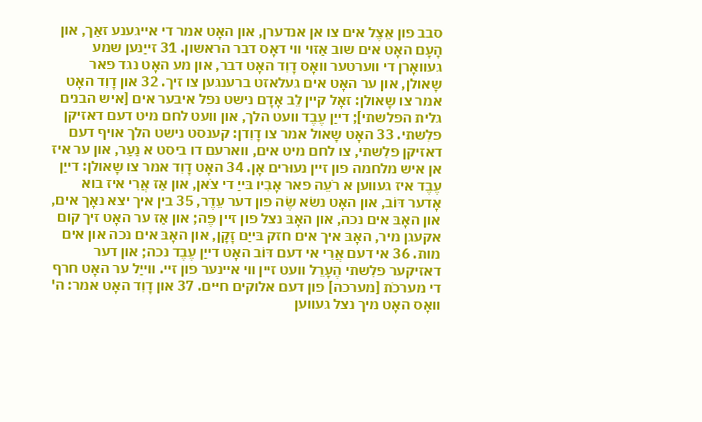סבב פון אֵצֶל אים צו אן אנדערן, און האָט אמר די אייגענע זאַך, און הָעָם האָט אים שוב אַזוי ווי דאָס דבר הראשון. 31 זייַנען שמע געוואָרן די ווערטער וואָס דָוִד האָט דבר, און מע האָט נגד פאר שָאולן, און ער האָט אים געלאזט ברענגען צו זיך. 32 און דָוִד האָט אמר צו שָאולן: זאָל קיין לֵב אָדָם נישט נפל איבער אים [איש הבנים גלית הפלשתי]; דייַן עֶבֶד וועט הלך, און וועט לחם מיט דעם דאזיקן פלִשתי. 33 האָט שָאול אמר צו דָוִדן: קענסט נישט הלך אויף דעם דאזיקן פלִשתי, צו לחם מיט אים, ווארעם דו ביסט א נַעַר, און ער איז אן איש מלחמה פון זיין נעוּרים אָן. 34 האָט דָוִד אמר צו שָאולן: דייַן עֶבֶד איז געווען א רֹעֵה פאר אָבִיו בּייַ די צֹאן, און אַז אֲרִי איז בוא אָדער דּוֹב, און האָט נשׂא שֶׂה פון דער עֵדֶר, 35 בין איך יצא נאָך אים, און האָבּ אים נכה, און האָבּ נצל פון זיין פֶּה; און אַז ער האָט זיך קום אקעגן מיר, האָבּ איך אים חזק בּייַם זָקָן, און האָבּ אים נכה און אים מות. 36 אי דעם אֲרִי אי דעם דּוֹב האָט דייַן עֶבֶד נכה; און דער דאזיקער פלִשתי הֶעָרֵל וועט זיין ווי איינער פון זיי. ווייַל ער האָט חרף די מערכֹת [מערכה] פון דעם אלוקים חיּים. 37 און דָוִד האָט אמר: ה' וואָס האָט מיך נצל געווען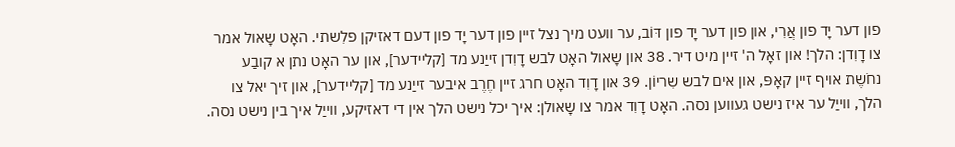פון דער יָד פון אֲרִי, און פון דער יָד פון דּוֹב, ער וועט מיך נצל זיין פון דער יָד פון דעם דאזיקן פלִשתי. האָט שָאול אמר צו דָוִדן: הלך! און זאָל ה' זיין מיט דיר. 38 און שָאול האָט לבש דָוִדן זייַנע מד [קליידער], און ער האָט נתן א קובַע נחֹשֶת אויף זיין קאָפּ, און אים לבש שִריוֹן. 39 און דָוִד האָט חרג זיין חֶרֶב איבער זייַנע מד [קליידער], און זיך יאל צו הלך, ווייַל ער איז נישט געווען נסה. האָט דָוִד אמר צו שָאולן: איך יכל נישט הלך אין די דאזיקע, ווייַל איך בין נישט נסה.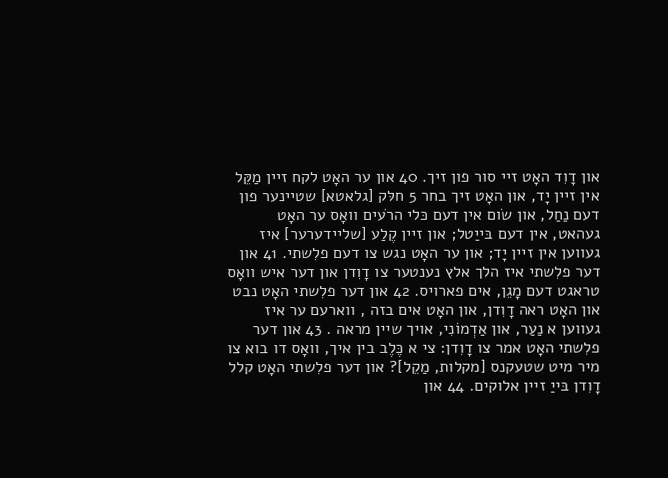און דָוִד האָט זיי סור פון זיך. 40 און ער האָט לקח זיין מַקֵּל אין זיין יָד, און האָט זיך בחר 5 חלּק [גלאטא] שטיינער פון דעם נַחַל, און שׂום אין דעם כּלי הרֹעים וואָס ער האָט געהאט, אין דעם בּייַטל; און זיין קֶלַע [שליידערער] איז געווען אין זיין יָד; און ער האָט נגש צו דעם פלִשתי. 41 און דער פלִשתי איז הלך אלץ נענטער צו דָוִדן און דער איש וואָס טראגט דעם מָגֵן, אים פארויס. 42 און דער פלִשתי האָט נבט און האָט ראה דָוִדן, און האָט אים בזה , ווארעם ער איז געווען א נַעַר, און אַדְמוֹנִי, אויך שיין מראה . 43 און דער פלִשתי האָט אמר צו דָוִדן: צי א כֶּלֶב בין איך, וואָס דו בוא צו מיר מיט שטעקנס [מקלות, מַקֵל]? און דער פלִשתי האָט קלל דָוִדן בּייַ זיין אלוקים. 44 און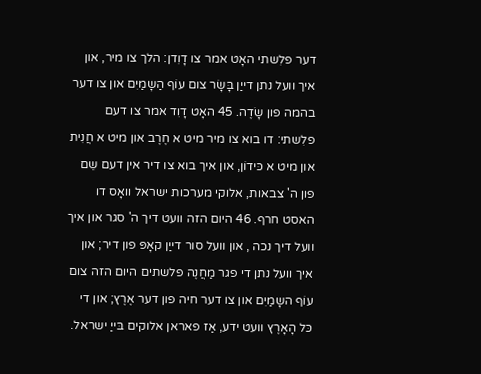דער פלִשתי האָט אמר צו דָוִדן: הלך צו מיר, און איך וועל נתן דייַן בָּשָׂר צום עוֹף הַשָמַיִם און צו דער בהמה פון שָׂדֶה. 45 האָט דָוִד אמר צו דעם פלִשתי: דו בוא צו מיר מיט א חֶרֶב און מיט א חֲנִית און מיט א כּידוֹן, און איך בוא צו דיר אין דעם שֵם פון ה' צבאות, אלוקי מערכות ישראל וואָס דו האסט חרף. 46 היום הזה וועט דיך ה' סגר און איך וועל דיך נכה , און וועל סור דייַן קאָפּ פון דיר; און איך וועל נתן די פגר מַחֲנֶה פלשתים היום הזה צום עוֹף השָמַיִם און צו דער חיה פון דער אֶרֶץ; און די כּל הָאָרֶץ וועט ידע, אַז פאראן אלוקים בּייַ ישראל.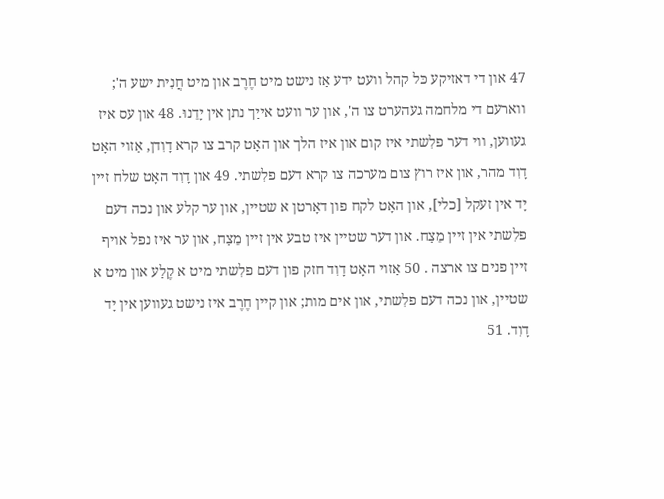47 און די דאזיקע כּל קהל וועט ידע אַז נישט מיט חֶרֶב און מיט חֲנִית ישע ה'; ווארעם די מלחמה געהערט צו ה', און ער וועט אייַך נתן אין יָדֵנוּ. 48 און עס איז געווען, ווי דער פלִשתי איז קום און איז הלך און האָט קרב צו קרא דָוִדן, אַזוי האָט דָוִד מהר, און איז רוץ צום מערכה צו קרא דעם פלִשתי. 49 און דָוִד האָט שלח זיין יָד אין זעקל [כלי], און האָט לקח פון דאָרטן א שטיין, און ער קלע און נכה דעם פלִשתי אין זיין מֵצַח. און דער שטיין איז טבע אין זיין מֵצַח, און ער איז נפל אויף זיין פנים צו ארצה . 50 אַזוי האָט דָוִד חזק פון דעם פלִשתי מיט א קֶלַע און מיט א שטיין, און נכה דעם פלִשתי, און אים מות; און קיין חֶרֶב איז נישט געווען אין יָד דָוִד. 51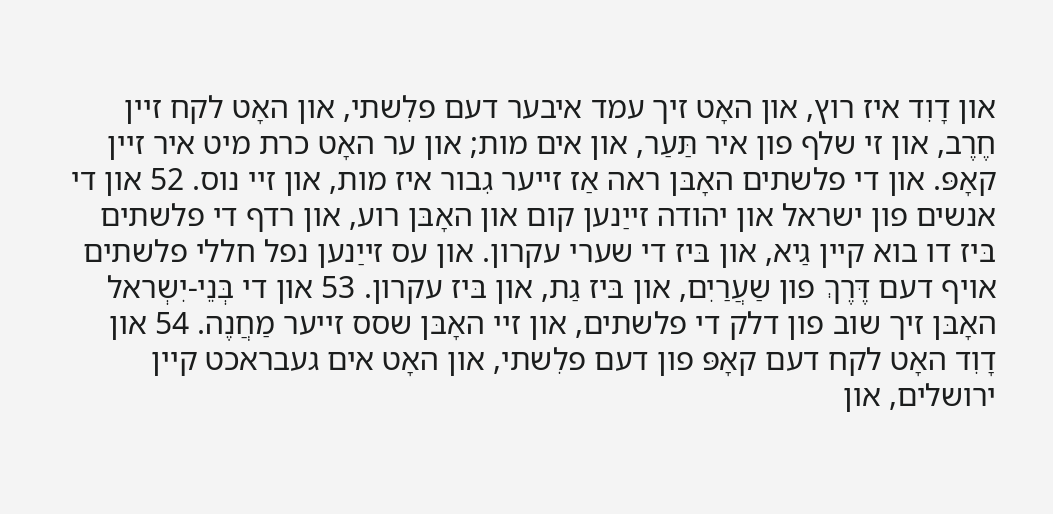און דָוִד איז רוץ, און האָט זיך עמד איבער דעם פלִשתי, און האָט לקח זיין חֶרֶב, און זי שלף פון איר תַּעַר, און אים מות; און ער האָט כרת מיט איר זיין קאָפּ. און די פלשתים האָבּן ראה אַז זייער גִבור איז מות, און זיי נוס. 52 און די אנשים פון ישראל און יהודה זייַנען קום און האָבּן רוע, און רדף די פלשתים בּיז דו בוא קיין גַיא, און בּיז די שערי עקרון. און עס זייַנען נפל חללי פלשתים אויף דעם דֶּרֶךְ פון שַעֲרַיִם, און בּיז גַת, און בּיז עקרון. 53 און די בְּנֵי-יִשְראל האָבּן זיך שוב פון דלק די פלשתים, און זיי האָבּן שסס זייער מַחֲנֶה. 54 און דָוִד האָט לקח דעם קאָפּ פון דעם פלִשתי, און האָט אים געבראכט קיין ירושלים, און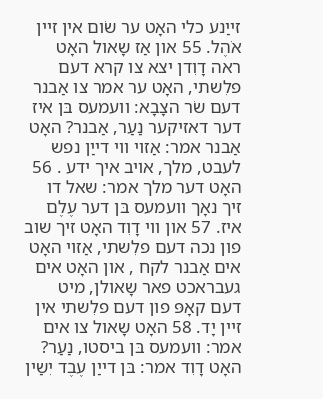זייַנע כלי האָט ער שׂום אין זיין אֹהֶל. 55 און אַז שָאול האָט ראה דָוִדן יצא צו קרא דעם פלִשתי, האָט ער אמר צו אַבנר דעם שׂר הצָבָא: וועמעס בּן איז דער דאזיקער נַעַר, אַבנר? האָט אַבנר אמר: אַזוי ווי דייַן נפש לעבט, מלך, אויב איך ידע . 56 האָט דער מלך אמר: שאל דו זיך נאָך וועמעס בּן דער עֶלֶם איז. 57 און ווי דָוִד האָט זיך שוב פון נכה דעם פלִשתי, אַזוי האָט אים אַבנר לקח , און האָט אים געבראכט פאר שָאולן, מיט דעם קאָפּ פון דעם פלִשתי אין זיין יָד. 58 האָט שָאול צו אים אמר: וועמעס בּן ביסטו, נַעַר? האָט דָוִד אמר: בּן דייַן עֶבֶד יִשַין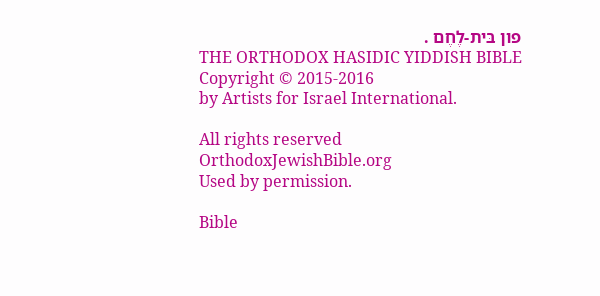פון בּית-לֶחֶם .
THE ORTHODOX HASIDIC YIDDISH BIBLE
Copyright © 2015-2016
by Artists for Israel International.

All rights reserved
OrthodoxJewishBible.org
Used by permission.

Bible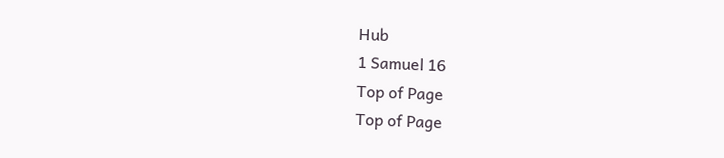Hub
1 Samuel 16
Top of Page
Top of Page